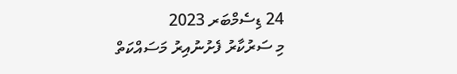24 ޑިސެމްބަރ 2023
މި ސަރުކާރު ފެށުނުއިރު މަސައްކަތް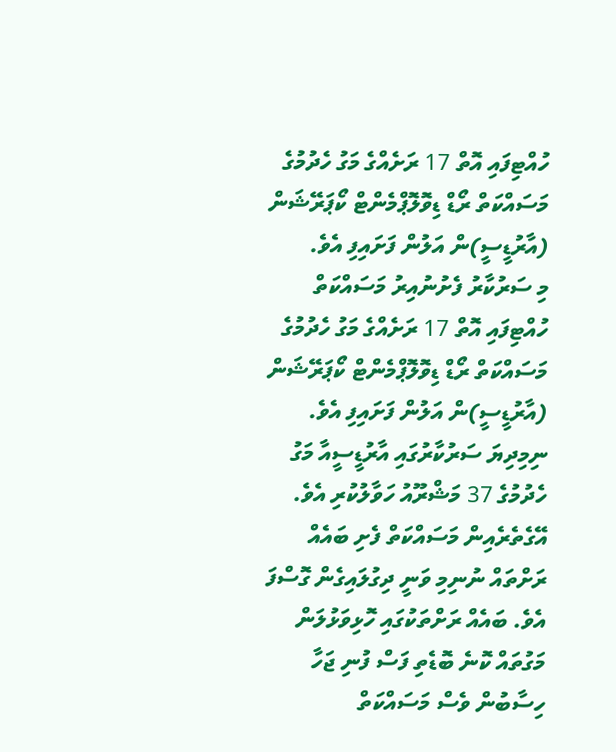ހުއްޓިފައި އޮތް 17 ރަށެއްގެ މަގު ހެދުމުގެ މަސައްކަތް ރޯޑް ޑިވޮލޮޕްމެންޓް ކޯޕަރޭޝަން (އާރުޑީސީ)ން އަލުން ފަށައިފި އެވެ.
މި ސަރުކާރު ފެށުނުއިރު މަސައްކަތް ހުއްޓިފައި އޮތް 17 ރަށެއްގެ މަގު ހެދުމުގެ މަސައްކަތް ރޯޑް ޑިވޮލޮޕްމެންޓް ކޯޕަރޭޝަން (އާރުޑީސީ)ން އަލުން ފަށައިފި އެވެ.
ނިމިދިޔަ ސަރުކާރުގައި އާރުޑީސީއާ މަގު ހެދުމުގެ 37 މަޝްރޫއު ހަވާލުކުރި އެވެ. އޭގެތެރެއިން މަސައްކަތް ފެށި ބައެއް ރަށްތައް ނުނިމި ވަނީ ދިގުލައިގެން ގޮސްފަ އެވެ. ބައެއް ރަށްތަކުގައި ހޮޅިވަޅުލަން މަގުތައް ކޮނެ ބޮޑެތި ފަސް ފުނި ޖަހާ ހިސާބުން ވެސް މަސައްކަތް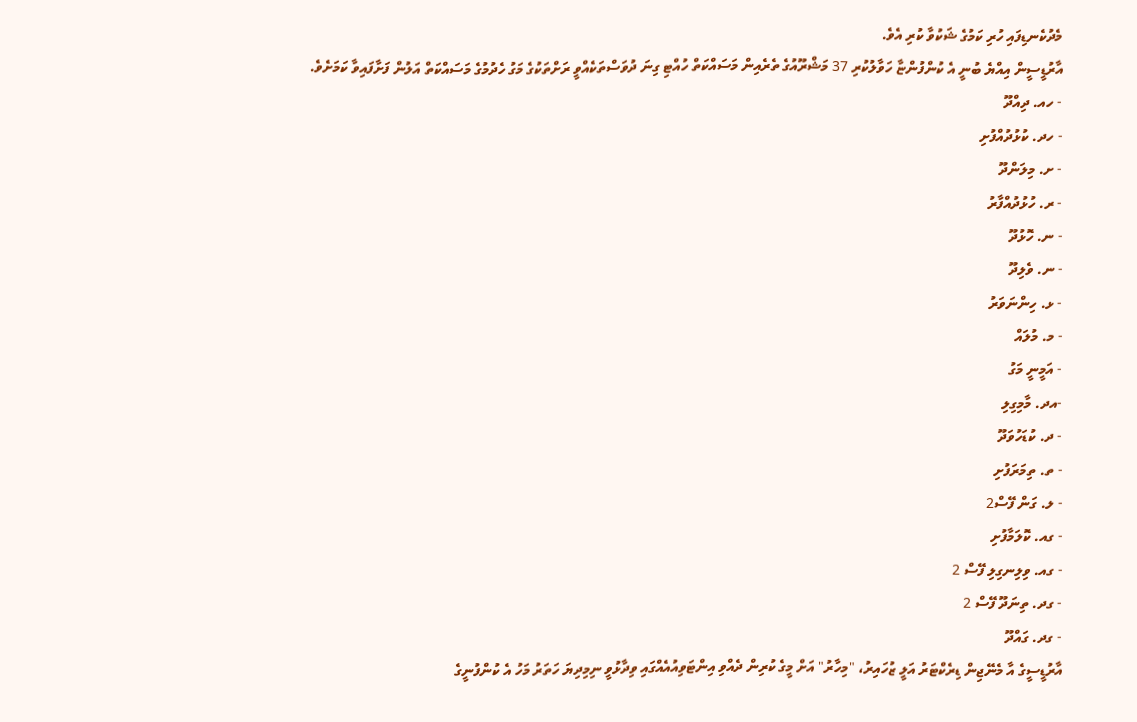މެދުކެނޑިފައި ހުރި ކަމުގެ ޝަކުވާ ކުރި އެވެ.
އާރުޑީސީން އިއްޔެ ބުނީ އެ ކުންފުންޏާ ހަވާލުކުރި 37 މަޝްރޫއުގެ ތެރެއިން މަސައްކަތް ހުއްޓި ގިނަ ދުވަސްތަކެއްވީ ރަށްތަކުގެ މަގު ހެދުމުގެ މަސައްކަތް އަލުން ފަށާފައިވާ ކަމަށެވެ.
- ހއ. ދިއްދޫ
- ހދ. ކުޅުދުއްފުށި
- ށ. މިލަންދޫ
- ރ. ހުޅުދުއްފާރު
- ނ. ހޮޅުދޫ
- ނ. ވެލިދޫ
- ޅ. ހިންނަވަރު
- މ. މުލައް
- އަމީނީ މަގު
-އދ. މާމިގިލި
- ދ. ކުޑަހުވަދޫ
- ތ. ތިމަރަފުށި
- ލ. ގަން ފޭސް2
- ގއ. ކޮލަމާފުށި
- ގއ. ވިލިނގިލި ފޭސް 2
- ގދ. ތިނަދޫ ފޭސް 2
- ގދ. ގައްދޫ
އާރުޑީސީގެ އާ މެނޭޖިން ޑިރެކްޓަރު އަލީ ޒުހައިރު، "މިހާރު" އަށް މީގެ ކުރިން ދެއްވި އިންޓަވިއުއެއްގައި ވިދާޅުވީ ނިމިދިޔަ ހަތަރު މަހު އެ ކުންފުނީގެ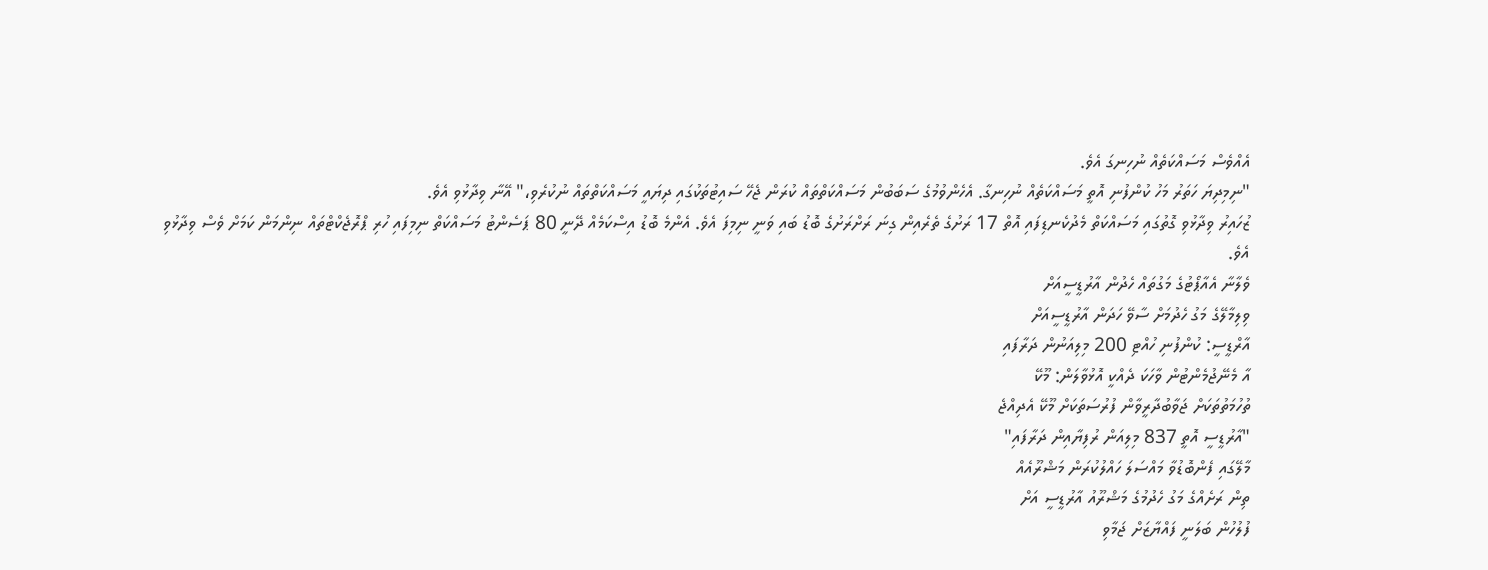އެއްވެސް މަސައްކަތެއް ނުހިނގަ އެވެ.
"ނިމިދިޔަ ހަތަރު މަހު ކުންފުނި އޮތީ މަސައްކަތެއް ނުހިނގާ. އެހެންވުމުގެ ސަބަބުން މަސައްކަތްތައް ކުރަން ޖެހޭ ސައިޓުތަކުގައި ދިޔައީ މަސައްކަތްތައް ނުކުރެވި،" އޭނާ ވިދާޅުވި އެވެ.
ޒުހައިރު ވިދާޅުވި ގޮތުގައި މަސައްކަތް މެދުކެނޑިފައި އޮތް 17 ރަށުގެ ތެރެއިން ގިނަ ރަށްރަށުގެ ބޮޑު ބައި ވަނީ ނިމިފަ އެވެ. އެންމެ ބޮޑު އިސްކަމެއް ދޭނީ 80 ޕަސެންޓު މަސައްކަތް ނިމިފައި ހުރި ޕްރޮޖެކްޓްތައް ނިންމަން ކަމަށް ވެސް ވިދާޅުވި އެވެ.
ވެލާނާ އެއާޕޯޓުގެ މަގުތައް ހެދުން އާރުޑީސީއަށް
ވިލިމާލޭގެ މަގު ހެދުމަށް ސާވޭ ހަދަން އާރުޑީސީއަށް
އާރްޑީސީ: ކުންފުނި ހުއްޓި 200 މިލިއަނުން ދަރާފައި
އާ މެނޭޖުމެންޓުން ވާހަކަ ދެއްކީ އޮޅުވާލަން: މޫކޭ
ތުހުމަތުތަކަށް ޖަވާބުދާރީވާން ފުރުސަތަކަށް މޫކޭ އެދިއްޖެ
"އާރުޑީސީ އޮތީ 837 މިލިއަން ރުފިޔާއިން ދަރާފައި"
މާލޭގައި ފެންބޮޑުވާ މައްސަލަ ހައްލުކުރަން މަޝްރޫއެއް
ތިން ރަށެއްގެ މަގު ހެދުމުގެ މަޝްރޫއު އާރުޑީސީ އަށް
ފުލުހުން ބަލަނީ ފައްޔާޒަށް ޖަމާވި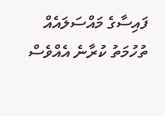ފައިސާގެ މައްސަލައެއް
ތުހުމަތު ކުރާނެ އެއްވެސް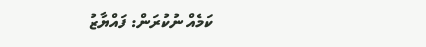ކަމެއް ނުކުރަން: ފައްޔާޒު